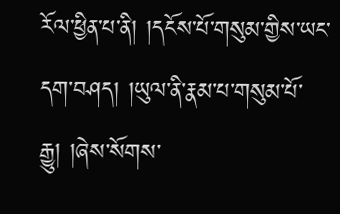རོལ་ཕྱིན་པ་ནི། །དངོས་པོ་གསུམ་གྱིས་ཡང་དག་བཤད། །ཡུལ་ནི་རྣམ་པ་གསུམ་པོ་རྒྱུ། །ཞེས་སོགས་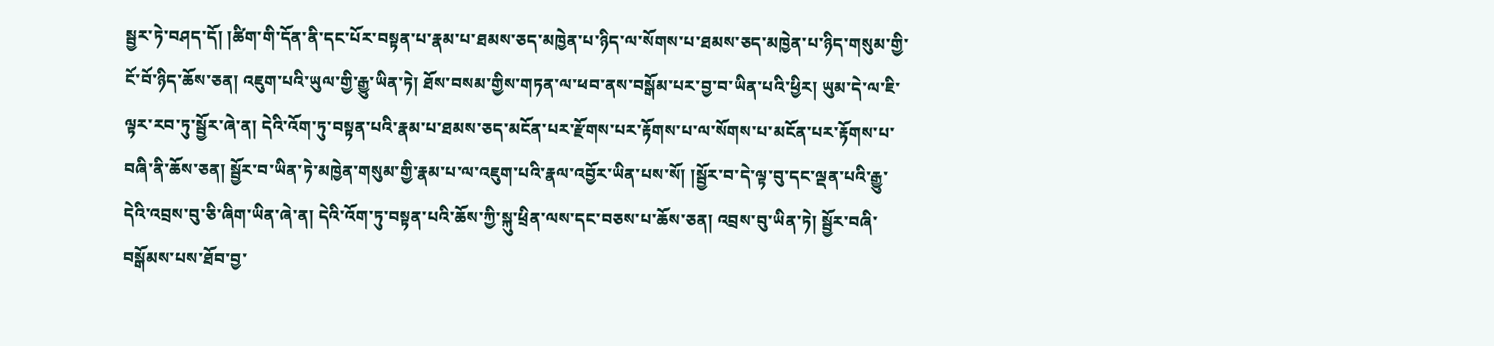སྦྱར་ཏེ་བཤད་དོ། །ཚིག་གི་དོན་ནི་དང་པོར་བསྟན་པ་རྣམ་པ་ཐམས་ཅད་མཁྱེན་པ་ཉིད་ལ་སོགས་པ་ཐམས་ཅད་མཁྱེན་པ་ཉིད་གསུམ་གྱི་ངོ་བོ་ཉིད་ཆོས་ཅན། འཇུག་པའི་ཡུལ་གྱི་རྒྱུ་ཡིན་ཏེ། ཐོས་བསམ་གྱིས་གཏན་ལ་ཕབ་ནས་བསྒོམ་པར་བྱ་བ་ཡིན་པའི་ཕྱིར། ཡུམ་དེ་ལ་ཇི་ལྟར་རབ་ཏུ་སྦྱོར་ཞེ་ན། དེའི་འོག་ཏུ་བསྟན་པའི་རྣམ་པ་ཐམས་ཅད་མངོན་པར་རྫོགས་པར་རྟོགས་པ་ལ་སོགས་པ་མངོན་པར་རྟོགས་པ་བཞི་ནི་ཆོས་ཅན། སྦྱོར་བ་ཡིན་ཏེ་མཁྱེན་གསུམ་གྱི་རྣམ་པ་ལ་འཇུག་པའི་རྣལ་འབྱོར་ཡིན་པས་སོ། །སྦྱོར་བ་དེ་ལྟ་བུ་དང་ལྡན་པའི་རྒྱུ་དེའི་འབྲས་བུ་ཅི་ཞིག་ཡིན་ཞེ་ན། དེའི་འོག་ཏུ་བསྟན་པའི་ཆོས་ཀྱི་སྐུ་ཕྲིན་ལས་དང་བཅས་པ་ཆོས་ཅན། འབྲས་བུ་ཡིན་ཏེ། སྦྱོར་བཞི་བསྒོམས་པས་ཐོབ་བྱ་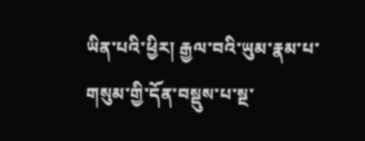ཡིན་པའི་ཕྱིར། རྒྱལ་བའི་ཡུམ་རྣམ་པ་གསུམ་གྱི་དོན་བསྡུས་པ་སྔ་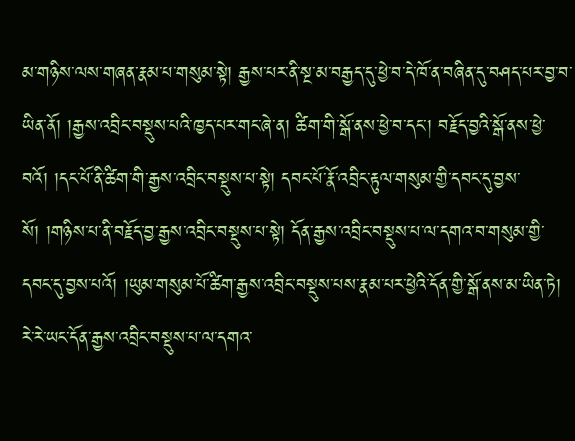མ་གཉིས་ལས་གཞན་རྣམ་པ་གསུམ་སྟེ། རྒྱས་པར་ནི་སྔ་མ་བརྒྱད་དུ་ཕྱེ་བ་དེ་ཁོ་ན་བཞིན་དུ་བཤད་པར་བྱ་བ་ཡིན་ནོ། །རྒྱས་འབྲིང་བསྡུས་པའི་ཁྱད་པར་གང་ཞེ་ན། ཚིག་གི་སྒོ་ནས་ཕྱེ་བ་དང་། བརྗོད་བྱའི་སྒོ་ནས་ཕྱེ་བའོ། །དང་པོ་ནི་ཚིག་གི་རྒྱས་འབྲིང་བསྡུས་པ་སྟེ། དབང་པོ་རྣོ་འབྲིང་རྟུལ་གསུམ་གྱི་དབང་དུ་བྱས་སོ། །གཉིས་པ་ནི་བརྗོད་བྱ་རྒྱས་འབྲིང་བསྡུས་པ་སྟེ། དོན་རྒྱས་འབྲིང་བསྡུས་པ་ལ་དགའ་བ་གསུམ་གྱི་དབང་དུ་བྱས་པའོ། །ཡུམ་གསུམ་པོ་ཚིག་རྒྱས་འབྲིང་བསྡུས་པས་རྣམ་པར་ཕྱེའི་དོན་གྱི་སྒོ་ནས་མ་ཡིན་ཏེ། རེ་རེ་ཡང་དོན་རྒྱས་འབྲིང་བསྡུས་པ་ལ་དགའ་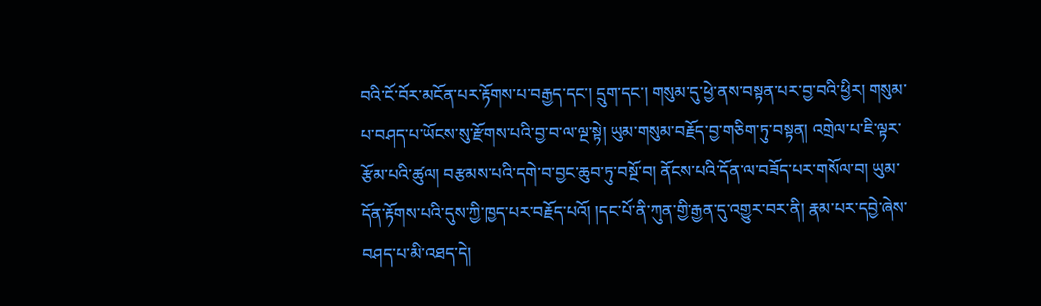བའི་ངོ་བོར་མངོན་པར་རྟོགས་པ་བརྒྱད་དང་། དྲུག་དང་། གསུམ་དུ་ཕྱེ་ནས་བསྟན་པར་བྱ་བའི་ཕྱིར། གསུམ་པ་བཤད་པ་ཡོངས་སུ་རྫོགས་པའི་བྱ་བ་ལ་ལྔ་སྟེ། ཡུམ་གསུམ་བརྗོད་བྱ་གཅིག་ཏུ་བསྟན། འགྲེལ་པ་ཇི་ལྟར་རྩོམ་པའི་ཚུལ། བརྩམས་པའི་དགེ་བ་བྱང་ཆུབ་ཏུ་བསྔོ་བ། ནོངས་པའི་དོན་ལ་བཟོད་པར་གསོལ་བ། ཡུམ་དོན་རྟོགས་པའི་དུས་ཀྱི་ཁྱད་པར་བརྗོད་པའོ། །དང་པོ་ནི་ཀུན་གྱི་རྒྱན་དུ་འགྱུར་བར་ནི། རྣམ་པར་དབྱེ་ཞེས་བཤད་པ་མི་འཐད་དེ།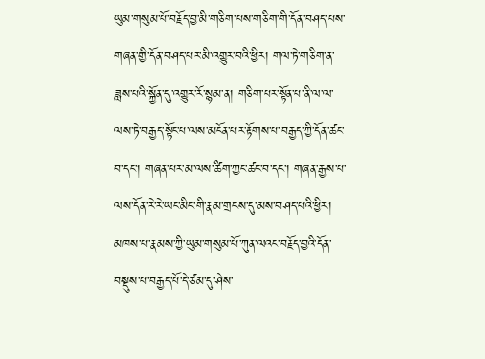ཡུམ་གསུམ་པོ་བརྗོད་བྱ་མི་གཅིག་པས་གཅིག་གི་དོན་བཤད་པས་གཞན་གྱི་དོན་བཤད་པར་མི་འགྱུར་བའི་ཕྱིར། གལ་ཏེ་གཅིག་ན་ཟླས་པའི་སྐྱོན་དུ་འགྱུར་རོ་སྙམ་ན། གཅིག་པར་སྟོན་པ་ནི་ལ་ལ་ལས་ཏེ་བརྒྱད་སྟོང་པ་ལས་མངོན་པར་རྟོགས་པ་བརྒྱད་ཀྱི་དོན་ཚང་བ་དང་། གཞན་པར་མ་ལས་ཚིག་ཀྱང་ཚང་བ་དང་། གཞན་རྒྱས་པ་ལས་དོན་རེ་རེ་ཡང་མིང་གི་རྣམ་གྲངས་དུ་མས་བཤད་པའི་ཕྱིར། མཁས་པ་རྣམས་ཀྱི་ཡུམ་གསུམ་པོ་ཀུན་ལའང་བརྗོད་བྱའི་དོན་བསྡུས་པ་བརྒྱད་པོ་དེ་ཙམ་དུ་ཤེས་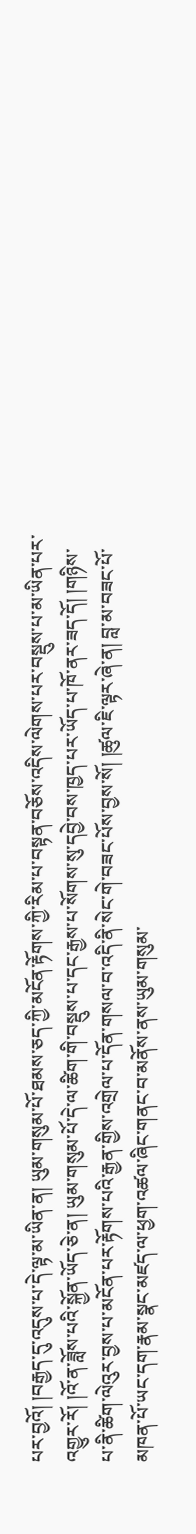པར་བྱའོ། །བརྒྱད་དུ་འདུས་པ་དེ་ལྟ་མ་ཡིན་ན། ཡུམ་གསུམ་པོ་ཐམས་ཅད་ཀྱི་མངོན་རྟོགས་ཀྱི་རིམ་པ་བསྟན་བཅོས་འདིས་ལེགས་པར་བསྡུས་པ་མ་ཡིན་པར་འགྱུར་རོ། །འོ་ན་ཟློས་པའི་སྐྱོན་ཡོད་ཅེ་ན། ཡུམ་གསུམ་པོ་དེ་ལ་ཚིག་གི་བསྡུས་པ་དང་རྒྱས་པ་སོགས་སུ་དབྱེ་བས་ཁྱད་པར་ཡོད་པ་ཁོ་ནར་ཟད་དོ། །གཉིས་པ་ནི་ཚིག་ལེའུར་བྱས་པ་མངོན་པར་རྟོགས་པའི་རྒྱན་གྱིས་འགྲེལ་པ་དོན་གསལ་བ་འདི་ནི་སེང་གེ་བཟང་པོས་བྱས་སོ། །ཚུལ་ཇི་ལྟར་ཞེ་ན། བླ་མ་བཟང་པོ་མཁན་པོ་ཡང་དག་རྣམ་སྣང་མཛད་ལ་ཕྱག་འཚལ་ཞིང་གནང་བ་མནོས་ནས་ཡུམ་གསུམ་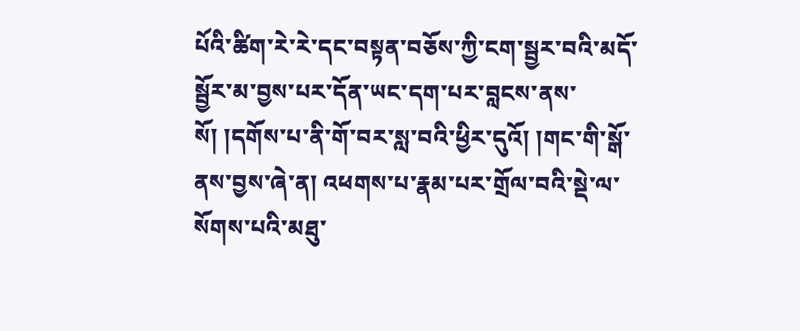པོའི་ཚིག་རེ་རེ་དང་བསྟན་བཅོས་ཀྱི་ངག་སྦྱར་བའི་མདོ་སྦྱོར་མ་བྱས་པར་དོན་ཡང་དག་པར་བླངས་ནས་སོ། །དགོས་པ་ནི་གོ་བར་སླ་བའི་ཕྱིར་དུའོ། །གང་གི་སྒོ་ནས་བྱས་ཞེ་ན། འཕགས་པ་རྣམ་པར་གྲོལ་བའི་སྡེ་ལ་སོགས་པའི་མཐུ་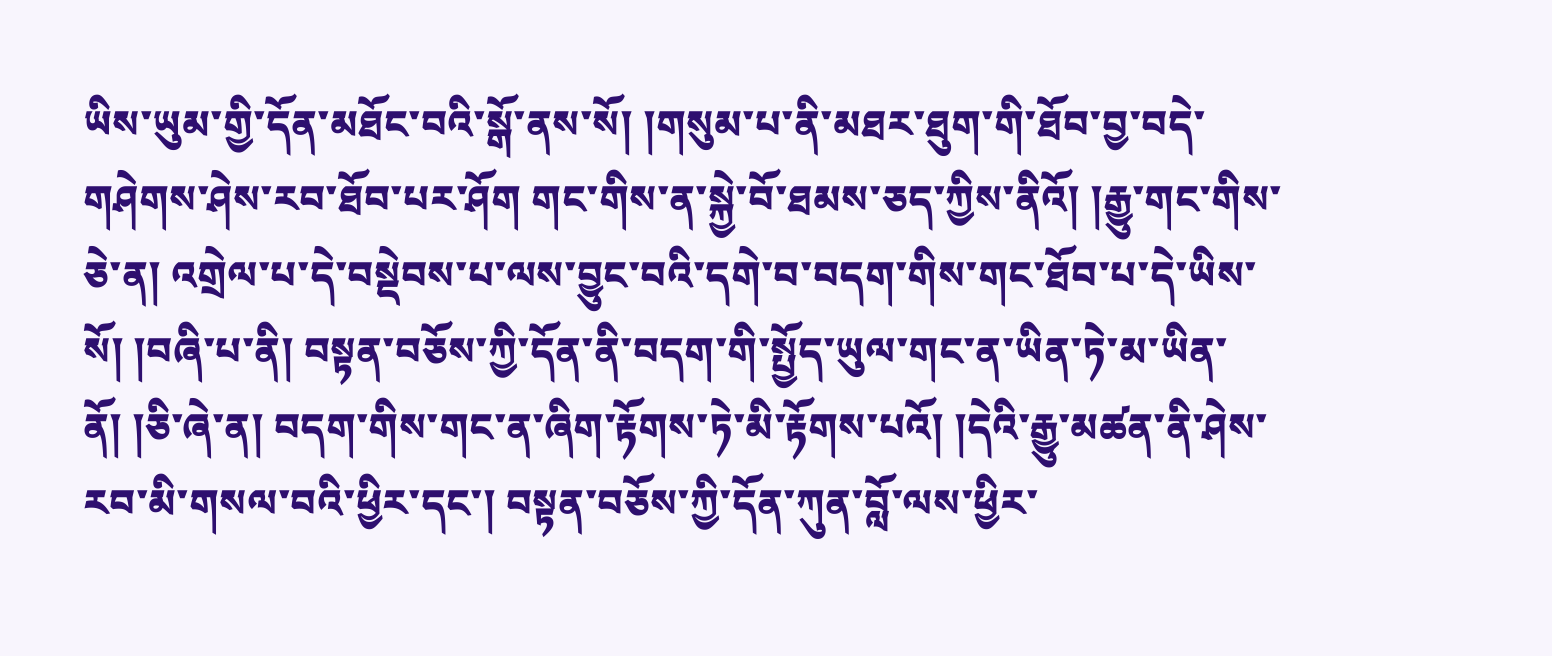ཡིས་ཡུམ་གྱི་དོན་མཐོང་བའི་སྒོ་ནས་སོ། །གསུམ་པ་ནི་མཐར་ཐུག་གི་ཐོབ་བྱ་བདེ་གཤེགས་ཤེས་རབ་ཐོབ་པར་ཤོག གང་གིས་ན་སྐྱེ་བོ་ཐམས་ཅད་ཀྱིས་ནིའོ། །རྒྱུ་གང་གིས་ཅེ་ན། འགྲེལ་པ་དེ་བསྡེབས་པ་ལས་བྱུང་བའི་དགེ་བ་བདག་གིས་གང་ཐོབ་པ་དེ་ཡིས་སོ། །བཞི་པ་ནི། བསྟན་བཅོས་ཀྱི་དོན་ནི་བདག་གི་སྤྱོད་ཡུལ་གང་ན་ཡིན་ཏེ་མ་ཡིན་ནོ། །ཅི་ཞེ་ན། བདག་གིས་གང་ན་ཞིག་རྟོགས་ཏེ་མི་རྟོགས་པའོ། །དེའི་རྒྱུ་མཚན་ནི་ཤེས་རབ་མི་གསལ་བའི་ཕྱིར་དང་། བསྟན་བཅོས་ཀྱི་དོན་ཀུན་བློ་ལས་ཕྱིར་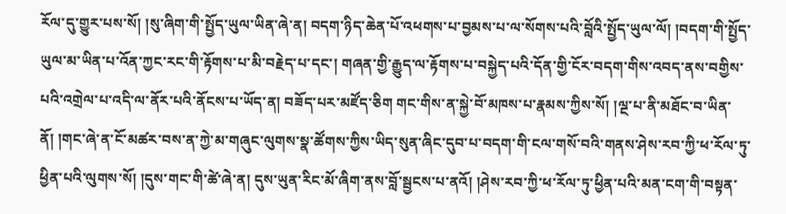རོལ་དུ་གྱུར་པས་སོ། །སུ་ཞིག་གི་སྤྱོད་ཡུལ་ཡིན་ཞེ་ན། བདག་ཉིད་ཆེན་པོ་འཕགས་པ་བྱམས་པ་ལ་སོགས་པའི་བློའི་སྤྱོད་ཡུལ་ལོ། །བདག་གི་སྤྱོད་ཡུལ་མ་ཡིན་པ་འོན་ཀྱང་རང་གི་རྟོགས་པ་མི་བརྗེད་པ་དང་། གཞན་གྱི་རྒྱུད་ལ་རྟོགས་པ་བསྐྱེད་པའི་དོན་གྱི་ངོར་བདག་གིས་འབད་ནས་བགྱིས་པའི་འགྲེལ་པ་འདི་ལ་ནོར་པའི་ནོངས་པ་ཡོད་ན། བཟོད་པར་མཛོད་ཅིག གང་གིས་ན་སྐྱེ་བོ་མཁས་པ་རྣམས་ཀྱིས་སོ། །ལྔ་པ་ནི་མཐོང་བ་ཡིན་ནོ། །གང་ཞེ་ན་ངོ་མཚར་བས་ན་ཀྱེ་མ་གཞུང་ལུགས་སྣ་ཚོགས་ཀྱིས་ཡིད་སུན་ཞིང་དུབ་པ་བདག་གི་ངལ་གསོ་བའི་གནས་ཤེས་རབ་ཀྱི་ཕ་རོལ་ཏུ་ཕྱིན་པའི་ལུགས་སོ། །དུས་གང་གི་ཚེ་ཞེ་ན། དུས་ཡུན་རིང་མོ་ཞིག་ནས་བློ་སྦྱངས་པ་ནའོ། །ཤེས་རབ་ཀྱི་ཕ་རོལ་ཏུ་ཕྱིན་པའི་མན་ངག་གི་བསྟན་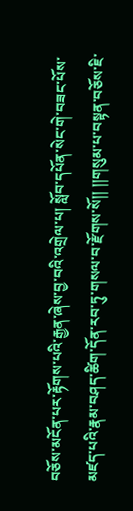བཅོས་མངོན་པར་རྟོགས་པའི་རྒྱན་ཞེས་བྱ་བའི་འགྲེལ་པ། སློབ་དཔོན་སེང་གེ་བཟང་པོས་མཛད་པའི་རྣམ་བཤད་ཚིག་དོན་རབ་ཏུ་གསལ་བ་རྫོགས་སོ།། །།གསུམ་པ་བསྟན་བཅོས་ཇི་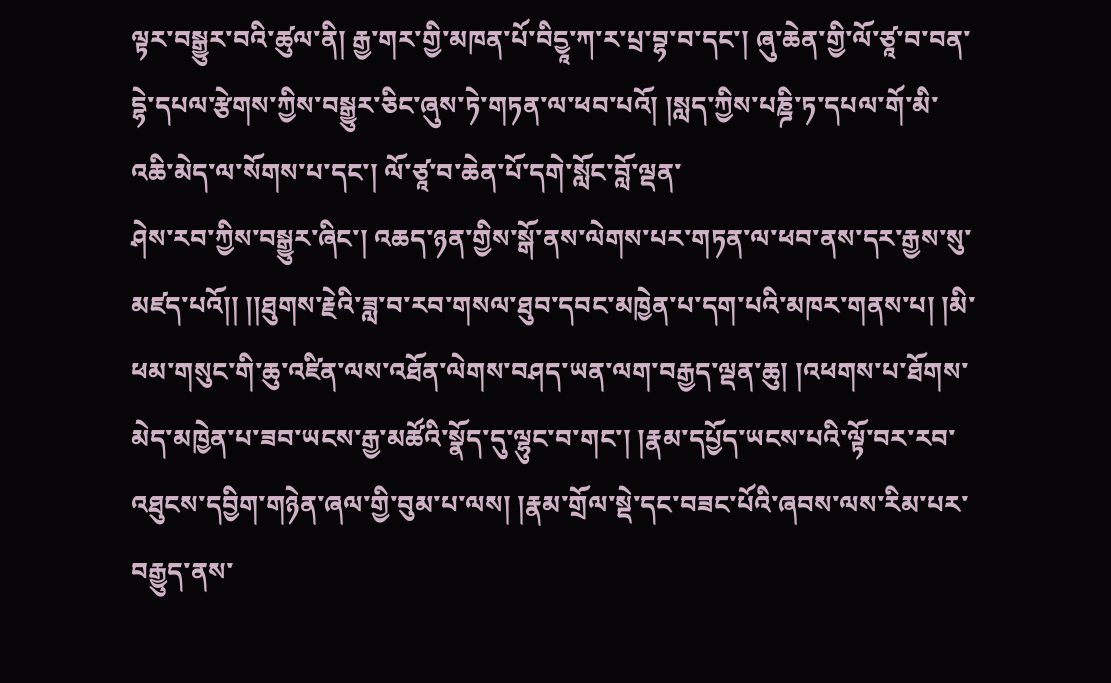ལྟར་བསྒྱུར་བའི་ཚུལ་ནི། རྒྱ་གར་གྱི་མཁན་པོ་བིདྱཱ་ཀ་ར་པྲ་བྷ་བ་དང་། ཞུ་ཆེན་གྱི་ལོ་ཙཱ་བ་བན་དྷེ་དཔལ་རྩེགས་ཀྱིས་བསྒྱུར་ཅིང་ཞུས་ཏེ་གཏན་ལ་ཕབ་པའོ། །སླད་ཀྱིས་པཎྜི་ཏ་དཔལ་གོ་མི་འཆི་མེད་ལ་སོགས་པ་དང་། ལོ་ཙཱ་བ་ཆེན་པོ་དགེ་སློང་བློ་ལྡན་
ཤེས་རབ་ཀྱིས་བསྒྱུར་ཞིང་། འཆད་ཉན་གྱིས་སྒོ་ནས་ལེགས་པར་གཏན་ལ་ཕབ་ནས་དར་རྒྱས་སུ་མཛད་པའོ།། །།ཐུགས་རྗེའི་ཟླ་བ་རབ་གསལ་ཐུབ་དབང་མཁྱེན་པ་དག་པའི་མཁར་གནས་པ། །མི་ཕམ་གསུང་གི་ཆུ་འཛིན་ལས་འཐོན་ལེགས་བཤད་ཡན་ལག་བརྒྱད་ལྡན་ཆུ། །འཕགས་པ་ཐོགས་མེད་མཁྱེན་པ་ཟབ་ཡངས་རྒྱ་མཚོའི་སྣོད་དུ་ལྷུང་བ་གང་། །རྣམ་དཔྱོད་ཡངས་པའི་ལྟོ་བར་རབ་འཐུངས་དབྱིག་གཉེན་ཞལ་གྱི་བུམ་པ་ལས། །རྣམ་གྲོལ་སྡེ་དང་བཟང་པོའི་ཞབས་ལས་རིམ་པར་བརྒྱུད་ནས་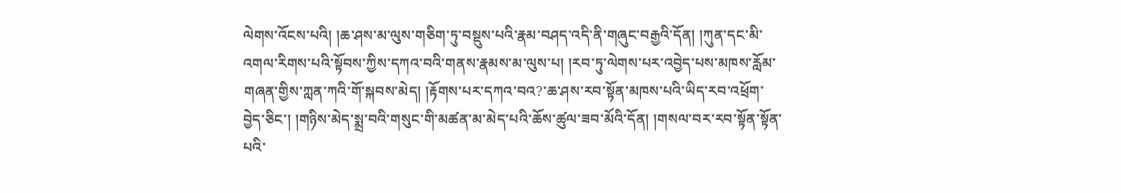ལེགས་འོངས་པའི། །ཆ་ཤས་མ་ལུས་གཅིག་ཏུ་བསྡུས་པའི་རྣམ་བཤད་འདི་ནི་གཞུང་བརྒྱའི་དོན། །ཀུན་དང་མི་འགལ་རིགས་པའི་སྟོབས་ཀྱིས་དཀའ་བའི་གནས་རྣམས་མ་ལུས་པ། །རབ་ཏུ་ལེགས་པར་འབྱེད་པས་མཁས་རློམ་གཞན་གྱིས་ཀླན་ཀའི་གོ་སྐབས་མེད། །རྟོགས་པར་དཀའ་བའ?་ཆ་ཤས་རབ་སྟོན་མཁས་པའི་ཡིད་རབ་འཕྲོག་བྱེད་ཅིང་། །གཉིས་མེད་སྨྲ་བའི་གསུང་གི་མཚན་མ་མེད་པའི་ཆོས་ཚུལ་ཟབ་མོའི་དོན། །གསལ་བར་རབ་སྟོན་སྟོན་པའི་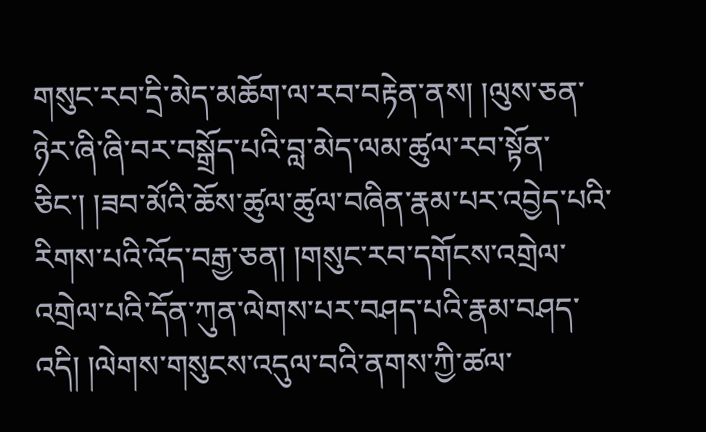གསུང་རབ་དྲི་མེད་མཆོག་ལ་རབ་བརྟེན་ནས། །ལུས་ཅན་ཉེར་ཞི་ཞི་བར་བསྒྲོད་པའི་བླ་མེད་ལམ་ཚུལ་རབ་སྟོན་ཅིང་། །ཟབ་མོའི་ཆོས་ཚུལ་ཚུལ་བཞིན་རྣམ་པར་འབྱེད་པའི་རིགས་པའི་འོད་བརྒྱ་ཅན། །གསུང་རབ་དགོངས་འགྲེལ་འགྲེལ་པའི་དོན་ཀུན་ལེགས་པར་བཤད་པའི་རྣམ་བཤད་འདི། །ལེགས་གསུངས་འདུལ་བའི་ནགས་ཀྱི་ཚལ་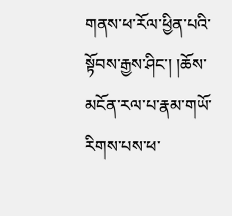གནས་ཕ་རོལ་ཕྱིན་པའི་སྟོབས་རྒྱས་ཤིང་། །ཆོས་མངོན་རལ་པ་རྣམ་གཡོ་རིགས་པས་ཕ་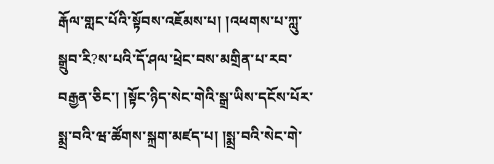རྒོལ་གླང་པོའི་སྟོབས་འཇོམས་པ། །འཕགས་པ་ཀླུ་སྒྲུབ་རི?ས་པའི་དོ་ཤལ་ཕྲེང་བས་མགྲིན་པ་རབ་བརྒྱན་ཅིང་། །སྟོང་ཉིད་སེང་གེའི་སྒྲ་ཡིས་དངོས་པོར་སྨྲ་བའི་ཝ་ཚོགས་སྐྲག་མཛད་པ། །སྨྲ་བའི་སེང་གེ་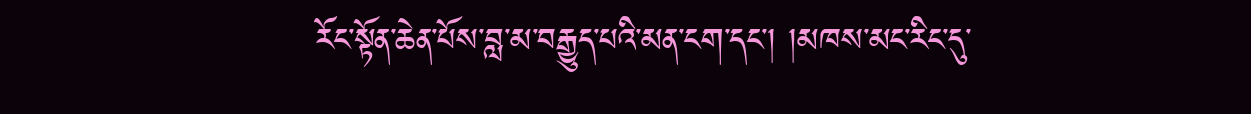རོང་སྟོན་ཆེན་པོས་བླ་མ་བརྒྱུད་པའི་མན་ངག་དང་། །མཁས་མང་རིང་དུ་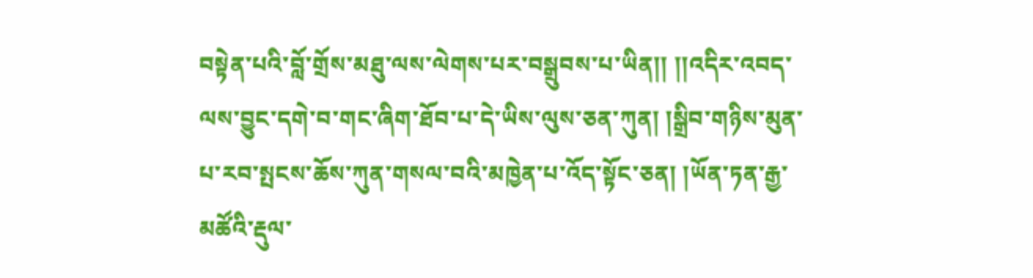བསྟེན་པའི་བློ་གྲོས་མཐུ་ལས་ལེགས་པར་བསྒྲུབས་པ་ཡིན།། །།འདིར་འབད་ལས་བྱུང་དགེ་བ་གང་ཞིག་ཐོབ་པ་དེ་ཡིས་ལུས་ཅན་ཀུན། །སྒྲིབ་གཉིས་མུན་པ་རབ་སྤངས་ཆོས་ཀུན་གསལ་བའི་མཁྱེན་པ་འོད་སྟོང་ཅན། །ཡོན་ཏན་རྒྱ་མཚོའི་རྡུལ་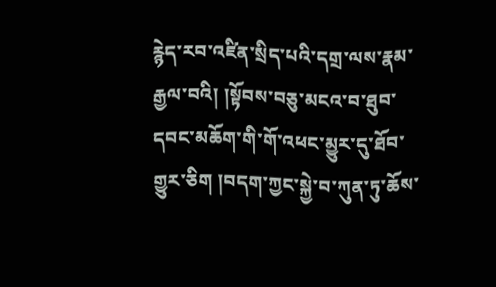རྙེད་རབ་འཛིན་སྲིད་པའི་དགྲ་ལས་རྣམ་རྒྱལ་བའི། །སྟོབས་བཅུ་མངའ་བ་ཐུབ་དབང་མཆོག་གི་གོ་འཕང་མྱུར་དུ་ཐོབ་གྱུར་ཅིག །བདག་ཀྱང་སྐྱེ་བ་ཀུན་ཏུ་ཆོས་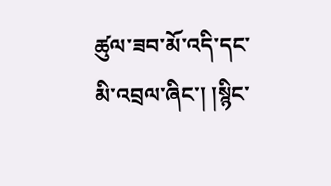ཚུལ་ཟབ་མོ་འདི་དང་མི་འབྲལ་ཞིང་། །སྙིང་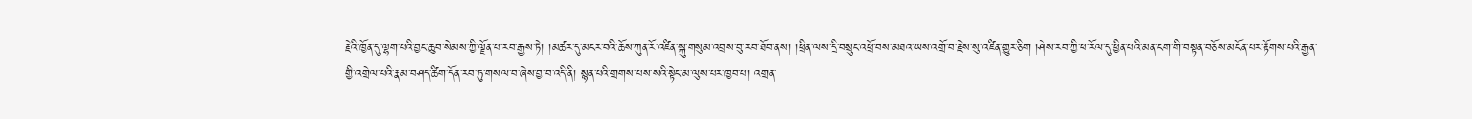རྗེའི་ཁྱོན་དུ་ལྷག་པའི་བྱང་ཆུབ་སེམས་ཀྱི་ལྗོན་པ་རབ་རྒྱས་ཏེ། །མཚར་དུ་མངར་བའི་ཆོས་ཀུན་རོ་འཛིན་སྐུ་གསུམ་འབྲས་བུ་རབ་ཐོབ་ནས། །ཕྲིན་ལས་དྲི་བསྲུང་འཕྲོ་བས་མཐའ་ཡས་འགྲོ་བ་རྗེས་སུ་འཛིན་གྱུར་ཅིག །ཤེས་རབ་ཀྱི་ཕ་རོལ་དུ་ཕྱིན་པའི་མན་ངག་གི་བསྟན་བཅོས་མངོན་པར་རྟོགས་པའི་རྒྱན་གྱི་འགྲེལ་པའི་རྣམ་བཤད་ཚིག་དོན་རབ་ཏུ་གསལ་བ་ཞེས་བྱ་བ་འདི་ནི། སྙན་པའི་གྲགས་པས་སའི་སྟེང་མ་ལུས་པར་ཁྱབ་པ། འགྲན་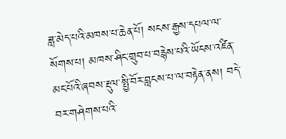ཟླ་མེད་པའི་མཁས་པ་ཆེན་པོ། སངས་རྒྱས་དཔལ་ལ་སོགས་པ། མཁས་ཤིང་གྲུབ་པ་བརྙེས་པའི་ཡོངས་འཛིན་མང་པོའི་ཞབས་རྡུལ་སྤྱི་བོར་བླངས་པ་ལ་བརྟེན་ནས། བདེ་བར་གཤེགས་པའི་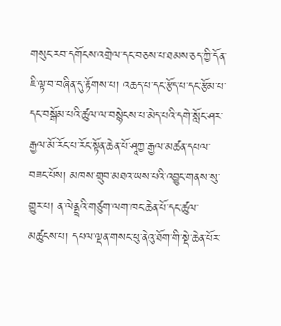གསུང་རབ་དགོངས་འགྲེལ་དང་བཅས་པ་ཐམས་ཅད་ཀྱི་དོན་ཇི་ལྟ་བ་བཞིན་དུ་རྟོགས་པ། འཆད་པ་དང་རྩོད་པ་དང་རྩོམ་པ་དང་བསྒོམ་པའི་ཚུལ་ལ་བསྙེངས་པ་མེད་པའི་དགེ་སློང་ཤར་རྒྱལ་མོ་རོང་པ་རོང་སྟོན་ཆེན་པོ་ཤཱཀྱ་རྒྱལ་མཚན་དཔལ་བཟང་པོས། མཁས་གྲུབ་མཐའ་ཡས་པའི་འབྱུང་གནས་སུ་གྱུར་པ། ན་ལེནྡྲའི་གཙུག་ལག་ཁང་ཆེན་པོ་དང་ཚུལ་མཚུངས་པ། དཔལ་ལྡན་གསང་ཕུ་ནེའུ་ཐོག་གི་སྡེ་ཆེན་པོར་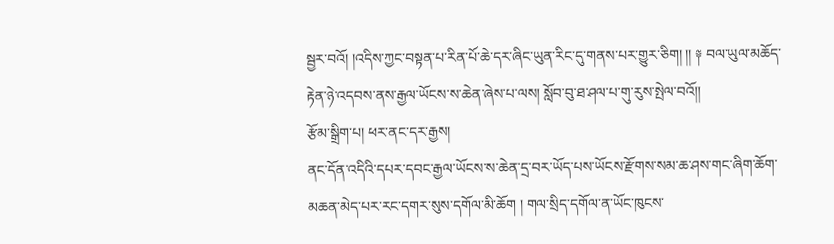སྦྱར་བའོ། །འདིས་ཀྱང་བསྟན་པ་རིན་པོ་ཆེ་དར་ཞིང་ཡུན་རིང་དུ་གནས་པར་གྱུར་ཅིག། །། ༈ བལ་ཡུལ་མཆོད་རྟེན་ཉེ་འདབས་ནས་རྒྱལ་ཡོངས་ས་ཆེན་ཞེས་པ་ལས། སློབ་བུ་ཐ་ཤལ་པ་གུ་རུས་སྤེལ་བའོ།།
རྩོམ་སྒྲིག་པ། ཕར་ནང་དར་རྒྱས།
ནང་དོན་འདིའི་དཔར་དབང་རྒྱལ་ཡོངས་ས་ཆེན་དྲ་བར་ཡོད་པས་ཡོངས་རྫོགས་སམ་ཆ་ཤས་གང་ཞིག་ཆོག་མཆན་མེད་པར་རང་དགར་སུས་དགོལ་མི་ཆོག ། གལ་སྲིད་དགོལ་ན་ཡོང་ཁུངས་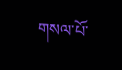གསལ་པོ་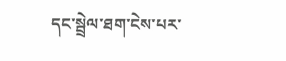དང་སྦྲེལ་ཐག་ངེས་པར་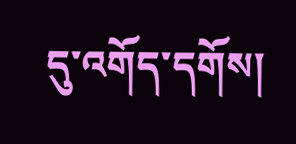དུ་འགོད་དགོས།